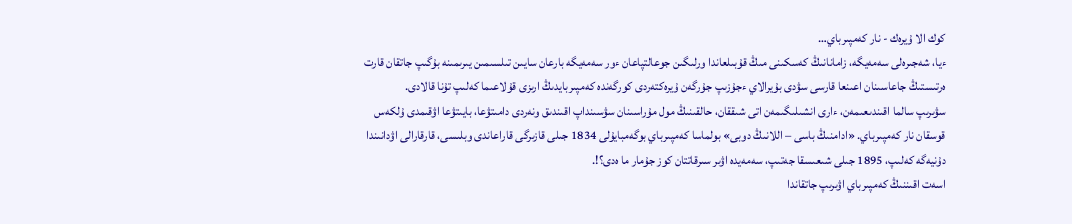كوك الا ۇيرەك - نار كەمپىرباي…
ءيا، شەجىرەلى سەمەيگە، زامانانىڭ كەسكىنى مىڭ قۇبىلعاندا ورلىگىن جوعالتپاعان ءور سەمەيگە بارعان سايىن تىلسىمىن يىرىمىنە بۇگىپ جاتقان قارت ەرتىستىڭ جاعاسىنان اعىنعا قارسى سۋدى بۇيرالاي ءجۇزىپ جۇرگەن ۇيرەكتەردى كورگەندە كەمپىربايدىڭ ارىزى قۇلاعىما كەلىپ تۇنا قالادى.
سۋىرىپ سالما اقىندىعىمەن، ءارى انشىلىگىمەن اتى شىققان، حالقىنىڭ مول مۇراسىنان سۋسىنداپ اقىندىق ونەردى دامىتۋعا، بايىتۋعا اۋقىمدى ۇلكەس قوسقان نار كەمپىرباي. «ادامنىڭ باسى – اللانىڭ دوبى» بولماسا كەمپىرباي بوگەمبايۇلى 1834 جىلى قازىرگى قاراعاندى وبلىسى، قارقارالى اۋدانىندا دۇنيەگە كەلىپ، 1895 جىلى شىعىسقا جەتىپ، سەمەيدە اۋىر سىرقاتتان كوز جۇمار ما ەدى؟!.
اسەت اقىننىڭ كەمپىرباي اۋىرىپ جاتقاندا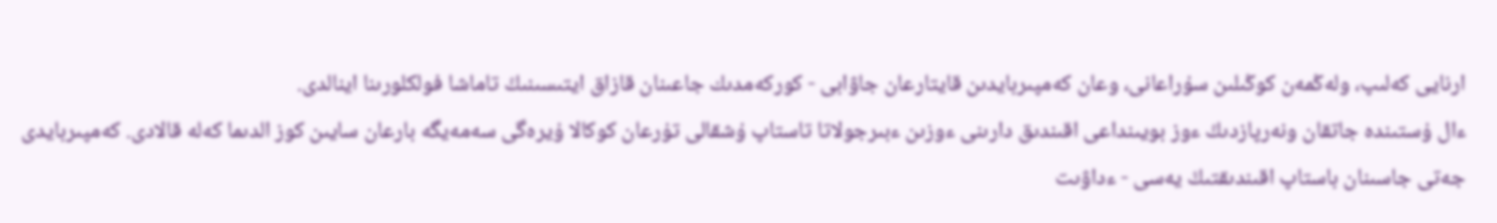ارنايى كەلىپ، ولەڭمەن كوڭىلىن سۇراعانى، وعان كەمپىربايدىن قايتارعان جاۋابى - كوركەمدىك جاعىنان قازاق ايتىسىنىڭ تاماشا فولكلورىنا اينالدى.
ءال ۇستىندە جاتقان ونەرپازدىڭ ءوز بويىنداعى اقىندىق دارىنى ءوزىن ءبىرجولاتا تاستاپ ۇشقالى تۇرعان كوكالا ۇيرەگى سەمەيگە بارعان سايىن كوز الدىما كەلە قالادى. كەمپىربايدى جەتى جاسىنان باستاپ اقىندىقتىڭ يەسى - ءداۋىت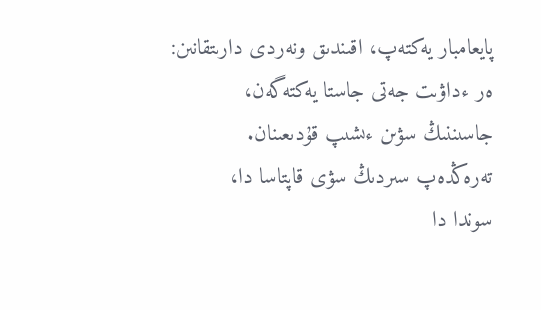پايعامبار يەكتەپ، اقىندىق ونەردى دارىتقانىن:
ەر ءداۋىت جەتى جاستا يەكتەگەن،
جاسىننىڭ سۋىن ءىشىپ قۇدىعىنان.
تەرەڭدەپ سىردىڭ سۋى قاپتاسا دا،
سوندا دا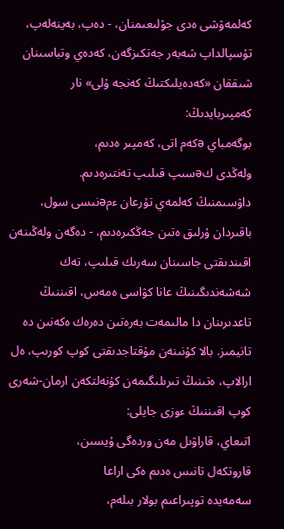كەلمەۋشى ەدى جۇلىعىمنان، - دەپ، بەينەلەپ، تۇسپالداپ شەبەر جەتكىزگەن، كەدەي وتباسىنان شىققان «كەدەيلىكتىڭ كەنجە ۇلى» نار كەمپىربايدىڭ:
بوگەمباي əكەم اتى، كەمپىر ەدىم،
ولەڭدى كəسىپ قىلىپ تەنتىرەدىم.
داۋسىمنىڭ كەلمەي تۇرعان ءمəنىسى سول،
باقىردان ۇرلىق ەتىن جەڭكىرەدىم، - دەگەن ولەڭىنەن اقىندىقتى جاسىنان سەرىك قىلىپ، تەك شەشەندىگىنىڭ عانا كۋاسى ەمەس، اقىننىڭ تاعدىرىنان دا مالىمەت بەرەتىن دەرەك ەكەنىن دە تانيمىز. بالا كۇنىنەن مۇقتاجدىقتى كوپ كورىپ، ەل ارالاپ، ەتىنىڭ تىرىلىگىمەن كۇنەلتكەن ارمان-شەرى كوپ اقىننىڭ ءوزى جايلى:
اتىعاي، قاراۋىل مەن وردەگى ۇيسىن،
قاروتكەل تانىس ەدىم ەكى اراعا
سەمەيدە توپىراعىم بولار بىلەم،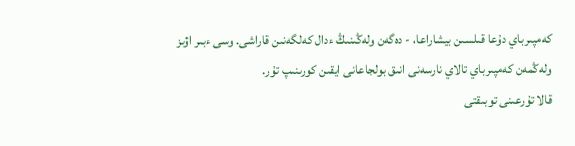كەمپىرباي دۇعا قىلسىن بيشاراعا، - دەگەن ولەڭىنىڭ ءدال كەلگەنىن قاراشى. وسى ءبىر اۋىز ولەڭمەن كەمپىرباي تالاي نارسەنى انىق بولجاعانى ايقىن كورىنىپ تۇر.
قالا تۇرعىنى توبىقتى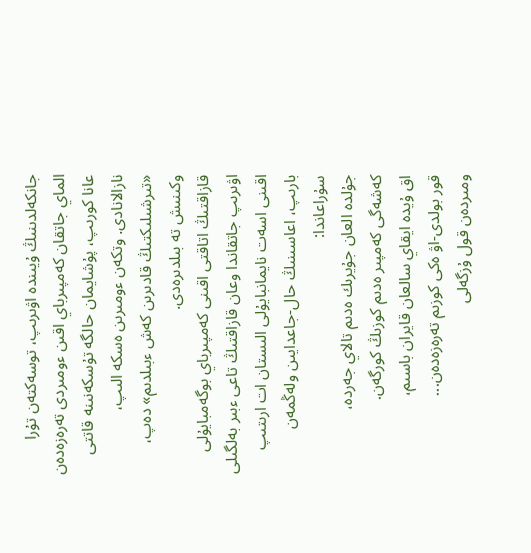جانكەلدىنىڭ ۇيىندە اۋىرىپ، توسەكتەن تۇرا الماي جاتقان كەمپىرباي اقىن ءومىردى تەرەزەدەن عانا كورىپ، پۇشايمان حالگە تۇسكەنىنە قاتتى نازالانادى. وتكەن ءومىرىن ەسكە الىپ، «تىرشىلىكتىڭ قادىرىن كەش ءبىلدىم» دەپ، وكىنىش تە بىلدىرەدى.
قازاقتىڭ اتاقتى اقىنى كەمپىرباي بوگەمبايۇلى اۋىرىپ جاتقاندا وعان قازاقتىڭ تاعى ءبىر بەلگىلى اقىنى اسەت نايمانبايۇلى الىستان ات ارىتىپ بارىپ، اعاسىنىڭ حال-جاعدايىن ولەڭمەن سۇراعاندا:
جۇلدە العان جۇيرىك ەدىم تالاي جەردە،
كەشەگى كەمپىر ەدىم كوزىڭ كورگەن.
اق ۇيدە ايقاي سالعان قايران باسىم،
قور بولدى-اۋ ەكى كوزىم تەرەزەدەن...
ومىردەن قول ۇزگەلى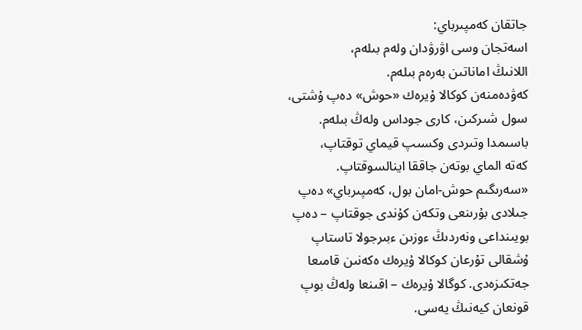جاتقان كەمپىرباي:
اسەتجان وسى اۋرۋدان ولەم بىلەم،
اللانىڭ اماناتىن بەرەم بىلەم.
كەۋدەمنەن كوكالا ۇيرەك «حوش» دەپ ۇشتى،
سول شىركىن، كارى جوداس ولەڭ بىلەم.
باسىمدا وتىردى وكسىپ قيماي توقتاپ،
كەتە الماي بوتەن جاققا اينالسوقتاپ.
«سەرىگىم حوش-امان بول، كەمپىرباي» دەپ
جىلادى بۇرىنعى وتكەن كۇندى جوقتاپ – دەپ بويىنداعى ونەردىڭ ءوزىن ءبىرجولا تاستاپ ۇشقالى تۇرعان كوكالا ۇيرەك ەكەنىن قامىعا جەتكىزەدى. كوگالا ۇيرەك – اقىنعا ولەڭ بوپ قونعان كيەنىڭ يەسى.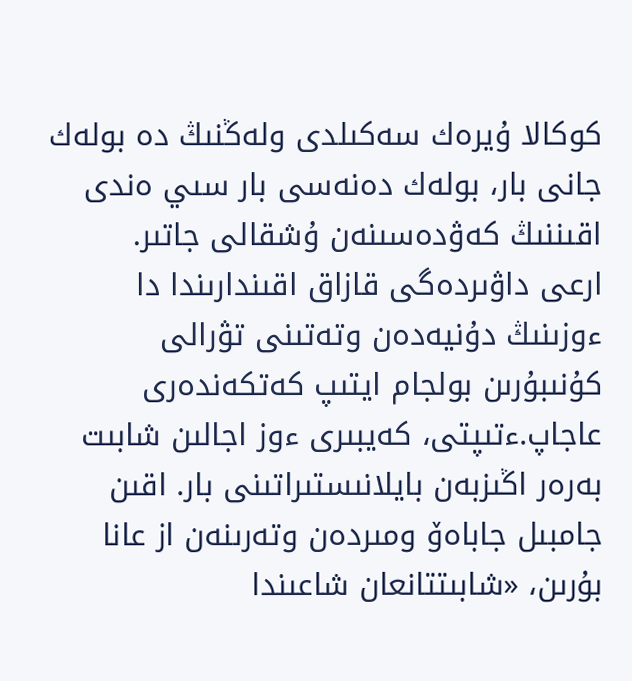كوكالا ۇيرەك سەكىلدى ولەڭنىڭ دە بولەك جانى بار، بولەك دەنەسى بار سىي ەندى اقىننىڭ كەۋدەسىنەن ۇشقالى جاتىر.
ارعى داۋىردەگى قازاق اقىندارىندا دا ءوزىنىڭ دۇنيەدەن وتەتىنى تۋرالى كۇنىبۇرىن بولجام ايتىپ كەتكەندەرى عاجاپ.ءتىپتى، كەيبىرى ءوز اجالىن شابىت بەرەر اڭىزبەن بايلانىستىراتىنى بار. اقىن جامبىل جاباەۆ ومىردەن وتەرىنەن از عانا بۇرىن، «شابىتتانعان شاعىندا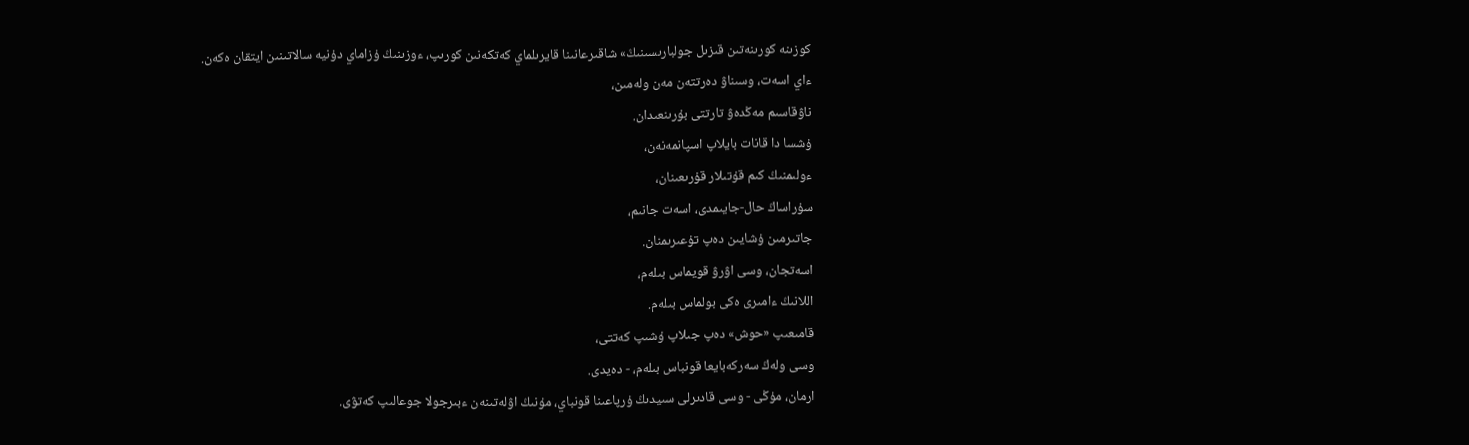كوزىنە كورىنەتىن قىزىل جولبارىسىنىڭ» شاقىرعانىنا قايرىلماي كەتكەنىن كورىپ، ءوزىنىڭ ۇزاماي دۇنيە سالاتىنىن ايتقان ەكەن.
ءاي اسەت، وسىناۋ دەرتتەن مەن ولەمىن،
ناۋقاسىم مەڭدەۋ تارتتى بۇرىنعىدان.
ۇشسا دا قانات بايلاپ اسپانمەنەن،
ءولىمنىڭ كىم قۇتىلار قۇرىعىنان،
سۇراساڭ حال-جايىمدى، اسەت جانىم،
جاتىرمىن ۇشايىن دەپ تۇعىرىمنان.
اسەتجان، وسى اۋرۋ قويماس بىلەم،
اللانىڭ ءامىرى ەكى بولماس بىلەم.
قامىعىپ «حوش» دەپ جىلاپ ۇشىپ كەتتى،
وسى ولەڭ سەركەبايعا قونباس بىلەم، - دەيدى.
ارمان، مۇڭى - وسى قادىرلى سىيدىڭ ۇرپاعىنا قونباي، مۇنىڭ اۋلەتىنەن ءبىرجولا جوعالىپ كەتۋى.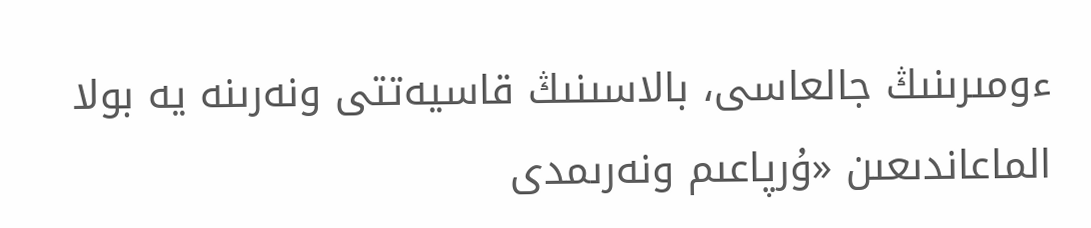ءومىرىنىڭ جالعاسى، بالاسىنىڭ قاسيەتتى ونەرىنە يە بولا الماعاندىعىن «ۇرپاعىم ونەرىمدى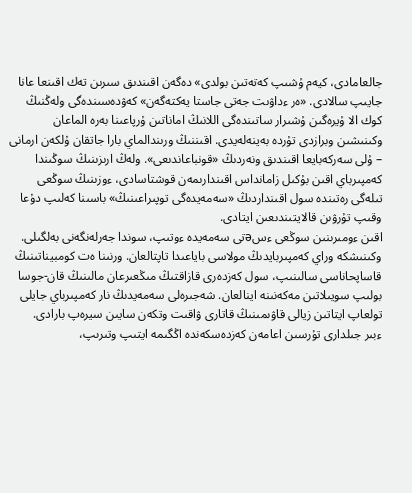جالعامادى، كيەم ۇشىپ كەتەتىن بولدى» دەگەن اقىندىق سىرىن تەك اقىنعا عانا جايىپ سالادى. «ەر ءداۋىت جەتى جاستا يەكتەگەن» كەۋدەسىندەگى ولەڭنىڭ كوك الا ۇيرەگىن ۇشىرار ساتىندەگى اللانىڭ اماناتىن ۇرپاعىنا بەرە الماعان وكىنىشىن وبرازدى تۇردە بەينەلەيدى. اقىننىڭ ورىندالماي بارا جاتقان ۇلكەن ارمانى – ۇلى سەركەبايعا اقىندىق ونەردىڭ «قونباعاندىعى». ولەڭ ارىزىنىڭ سوڭىندا كەمپىرباي اقىن بۇكىل زامانداس اقىندارىمەن قوشتاسادى، ءوزىنىڭ سوڭعى تىلەگى رەتىندە سول اقىنداردىڭ «سەمەيدەگى توپىراعىنىڭ» باسىنا كەلىپ دۇعا وقىپ تۇرۋىن قالايتىندىعىن ايتادى.
اقىن ءومىرىنىن سوڭعى ءسəتى سەمەيدە ءوتىپ، سوندا جەرلەنگەنى بەلگىلى. وكىنىشكە وراي كەمپىربايدىڭ مولاسى باياعىدا تاپتالعان. ورنىنا ەت كومبيناتىنىڭ قاساپحاناسى سالىنىپ، سول كەزدەرى قازاقتىڭ مىڭعىرعان مالىنىڭ قان-جوسا بولىپ سويىلاتىن مەكەنىنە اينالعان. شەجىرەلى سەمەيدىڭ نار كەمپىرباي جايلى تولعاپ ايتاتىن زيالى قاۋىمىنىڭ قاتارى ۋاقىت وتكەن سايىن سيرەپ بارادى.
ءبىر جىلدارى تۇرسىن اعامەن كەزدەسكەندە اڭگىمە ايتىپ وتىرىپ،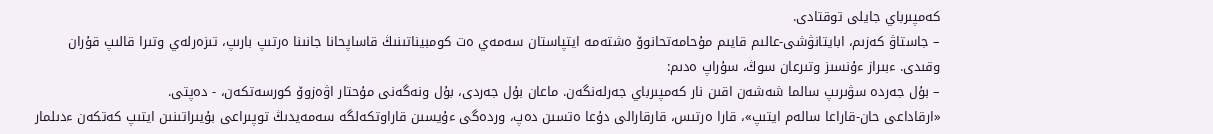كەمپىرباي جايلى توقتادى.
– جاستاۋ كەزىم، ابايتانۋشى-عالىم قايىم مۇحامەتحانوۆ ەشتەمە ايتپاستان سەمەي ەت كومبيناتىنىڭ قاساپحانا جانىنا ەرتىپ بارىپ، تىزەرلەي وتىرا قالىپ قۇران وقىدى. ءبىراز ءۇنسىز وتىرعان سوڭ، سۇراپ ەدىم:
– بۇل جەردە سۋىرىپ سالما شەشەن اقىن نار كەمپىرباي جەرلەنگەن. ماعان بۇل جەردى، بۇل ونەگەنى مۇحتار اۋەزوۆ كورسەتكەن، - دەپتى.
«ارقاداعى حان-قاراعا سالەم ايتىپ»، قارا ەرتىس، قارقارالى دۇعا ەتسىن دەپ، وردەگى ءۇيسىن قاراوتكەلگە سەمەيدىڭ توپىراعى بۇيىراتىنىن ايتىپ كەتكەن ءدىلمار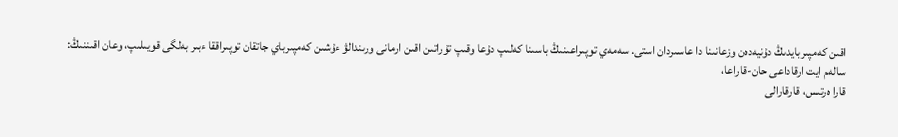اقىن كەمپىربايدىڭ دۇنيەدەن وزعانىنا دا عاسىردان استى. سەمەي توپىراعىنىڭ باسىنا كەلىپ دۇعا وقىپ تۇراتىن اقىن ارمانى ورىندالۋ ءۇشىن كەمپىرباي جاتقان توپىراققا ءبىر بەلگى قويىلىپ، وعان اقىننىڭ:
سالەم ايت ارقاداعى حان-قاراعا،
قارا ەرتىس، قارقارالى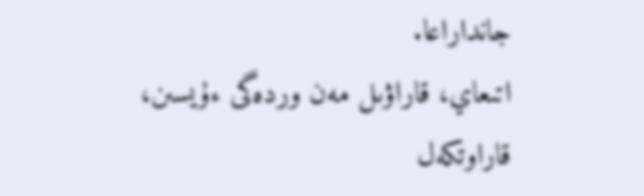جانداراعا.
اتىعاي، قاراۋىل مەن وردەگى ءۇيسىن،
قاراوتكەل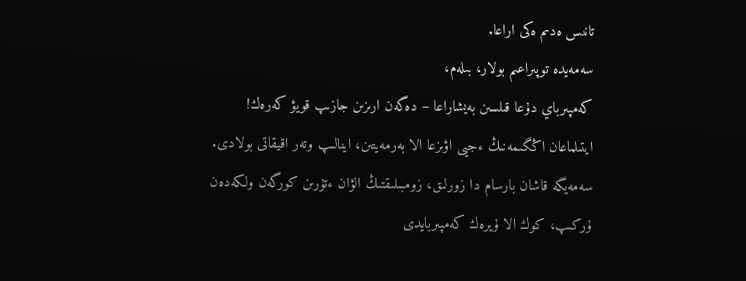تانىس ەدىم ەكى اراعا.
سەمەيدە توپىراعىم بولار، بىلەم،
كەمپىرباي دۇعا قىلسىن بەيشاراعا – دەگەن ارىزىن جازىپ قويۋ كەرەك!
ايتىلماعان اڭگىمەنىڭ ءجيى اۋىزعا الا بەرمەيتىن، اينالىپ وتەر اقيقاتى بولادى.
سەمەيگە قاشان بارسام دا زورلىق، زومبىلىقتىڭ الۋان ءتۇرىن كورگەن ولكەدەن ۇركىپ، كوك الا ۇيرەك كەمپىربايدى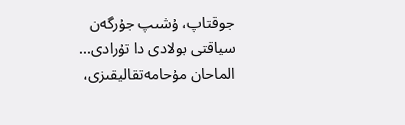جوقتاپ، ۇشىپ جۇرگەن سياقتى بولادى دا تۇرادى...
الماحان مۇحامەتقاليقىزى،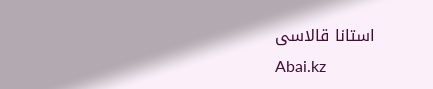استانا قالاسى
Abai.kz